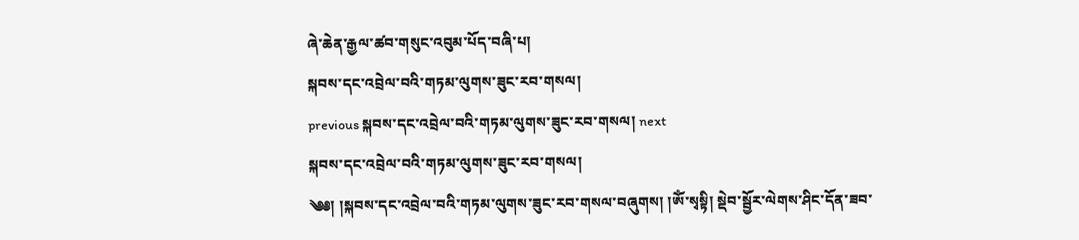ཞེ་ཆེན་རྒྱལ་ཚབ་གསུང་འབུམ་པོད་བཞི་པ།
སྐབས་དང་འབྲེལ་བའི་གཏམ་ལུགས་ཟུང་རབ་གསལ།
previous སྐབས་དང་འབྲེལ་བའི་གཏམ་ལུགས་ཟུང་རབ་གསལ། next
སྐབས་དང་འབྲེལ་བའི་གཏམ་ལུགས་ཟུང་རབ་གསལ།
༄༅། །སྐབས་དང་འབྲེལ་བའི་གཏམ་ལུགས་ཟུང་རབ་གསལ་བཞུགས། །ༀ་སྭསྟི། སྡེབ་སྦྱོར་ལེགས་ཤིང་དོན་ཟབ་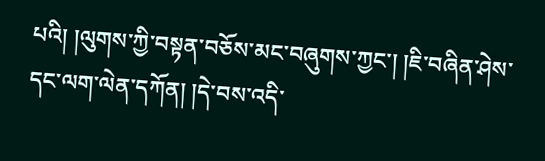པའི། །ལུགས་ཀྱི་བསྟན་བཅོས་མང་བཞུགས་ཀྱང་། །ཇི་བཞིན་ཤེས་དང་ལག་ལེན་དཀོན། །དེ་བས་འདི་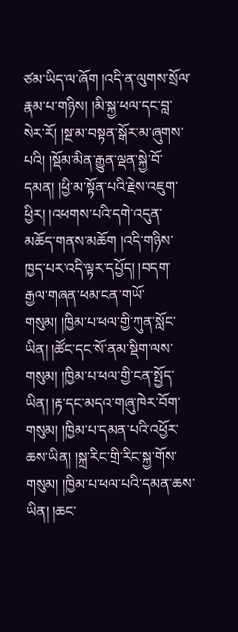ཙམ་ཡིད་ལ་ཞོག །འདི་ན་ལུགས་སྲོལ་རྣམ་པ་གཉིས། །མི་སྐྱ་ཕལ་དང་བླ་སེར་རོ། །སྔ་མ་བསྟན་སྒོར་མ་ཞུགས་པའི། །སྡོམ་མིན་རྒྱུན་ལྡན་སྐྱེ་བོ་དམན། །ཕྱི་མ་སྟོན་པའི་རྗེས་འཇུག་ཕྱིར། །འཕགས་པའི་དགེ་འདུན་མཆོད་གནས་མཆོག །འདི་གཉིས་ཁྱད་པར་འདི་ལྟར་དཔྱོད། །བདག་རྒྱལ་གཞན་ཕམ་ངན་གཡོ་གསུམ། །ཁྱིམ་པ་ཕལ་གྱི་ཀུན་སློང་ཡིན། །ཚོང་དང་སོ་ནམ་སྡིག་ལས་གསུམ། །ཁྱིམ་པ་ཕལ་གྱི་ངན་སྤྱོད་ཡིན། །རྟ་དང་མདའ་གཞུ་ཁེར་བོག་གསུམ། །ཁྱིམ་པ་དམན་པའི་འཕྱོར་ཆས་ཡིན། །སྐྲ་རིང་གྲི་རིང་སྐྱ་གོས་གསུམ། །ཁྱིམ་པ་ཕལ་པའི་དམན་ཆས་ཡིན། །ཆང་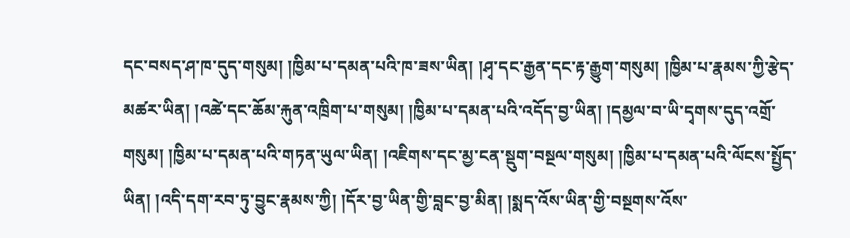དང་བསད་ཤ་ཁ་དུད་གསུམ། །ཁྱིམ་པ་དམན་པའི་ཁ་ཟས་ཡིན། །ཤྭ་དང་རྒྱན་དང་རྟ་རྒྱུག་གསུམ། །ཁྱིམ་པ་རྣམས་ཀྱི་རྩེད་མཚར་ཡིན། །འཚེ་དང་ཆོམ་རྐུན་འཁྲིག་པ་གསུམ། །ཁྱིམ་པ་དམན་པའི་འདོད་བྱ་ཡིན། །དམྱལ་བ་ཡི་དྭགས་དུད་འགྲོ་གསུམ། །ཁྱིམ་པ་དམན་པའི་གཏན་ཡུལ་ཡིན། །འཇིགས་དང་མྱ་ངན་སྡུག་བསྔལ་གསུམ། །ཁྱིམ་པ་དམན་པའི་ལོངས་སྤྱོད་ཡིན། །འདི་དག་རབ་ཏུ་བྱུང་རྣམས་ཀྱི། །དོར་བྱ་ཡིན་གྱི་བླང་བྱ་མིན། །སྨད་འོས་ཡིན་གྱི་བསྔགས་འོས་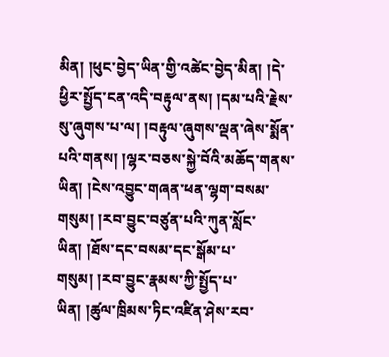མིན། །ཕུང་བྱེད་ཡིན་གྱི་འཚེང་བྱེད་མིན། །དེ་ཕྱིར་སྤྱོད་ངན་འདི་བརྟུལ་ནས། །དམ་པའི་རྗེས་སུ་ཞུགས་པ་ལ། །བརྟུལ་ཞུགས་ལྡན་ཞེས་སྨོན་པའི་གནས། །ལྷར་བཅས་སྐྱེ་བོའི་མཆོད་གནས་ཡིན། །ངེས་འབྱུང་གཞན་ཕན་ལྷག་བསམ་གསུམ། །རབ་བྱུང་བཙུན་པའི་ཀུན་སློང་ཡིན། །ཐོས་དང་བསམ་དང་སྒོམ་པ་གསུམ། །རབ་བྱུང་རྣམས་ཀྱི་སྤྱོད་པ་ཡིན། །ཚུལ་ཁྲིམས་ཏིང་འཛིན་ཤེས་རབ་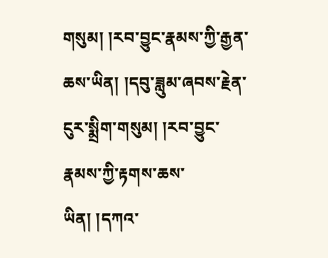གསུམ། །རབ་བྱུང་རྣམས་ཀྱི་རྒྱན་ཆས་ཡིན། །དབུ་ཟླུམ་ཞབས་རྗེན་ངུར་སྨྲིག་གསུམ། །རབ་བྱུང་རྣམས་ཀྱི་རྟགས་ཆས་ཡིན། །དཀའ་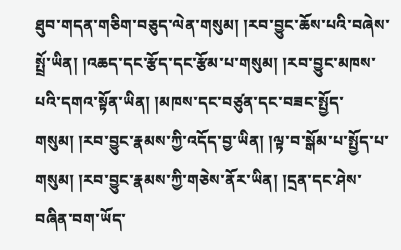ཐུབ་གདན་གཅིག་བཅུད་ལེན་གསུམ། །རབ་བྱུང་ཆོས་པའི་བཞེས་སྤྲོ་ཡིན། །འཆད་དང་རྩོད་དང་རྩོམ་པ་གསུམ། །རབ་བྱུང་མཁས་པའི་དགའ་སྟོན་ཡིན། །མཁས་དང་བཙུན་དང་བཟང་སྤྱོད་གསུམ། །རབ་བྱུང་རྣམས་ཀྱི་འདོད་བྱ་ཡིན། །ལྟ་བ་སྒོམ་པ་སྤྱོད་པ་གསུམ། །རབ་བྱུང་རྣམས་ཀྱི་གཅེས་ནོར་ཡིན། །དྲན་དང་ཤེས་བཞིན་བག་ཡོད་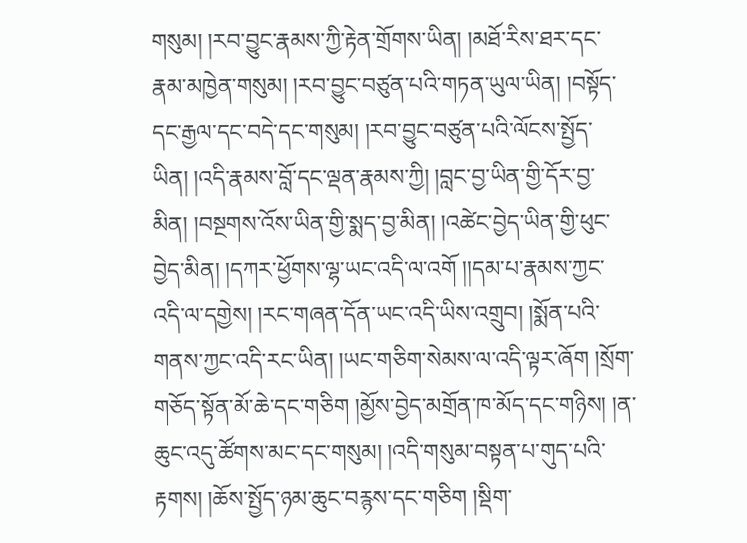གསུམ། །རབ་བྱུང་རྣམས་ཀྱི་རྟེན་གྲོགས་ཡིན། །མཐོ་རིས་ཐར་དང་རྣམ་མཁྱེན་གསུམ། །རབ་བྱུང་བཙུན་པའི་གཏན་ཡུལ་ཡིན། །བསྟོད་དང་རྒྱལ་དང་བདེ་དང་གསུམ། །རབ་བྱུང་བཙུན་པའི་ལོངས་སྤྱོད་ཡིན། །འདི་རྣམས་བློ་དང་ལྡན་རྣམས་ཀྱི། །བླང་བྱ་ཡིན་གྱི་དོར་བྱ་མིན། །བསྔགས་འོས་ཡིན་གྱི་སྨད་བྱ་མིན། །འཚེང་བྱེད་ཡིན་གྱི་ཕུང་བྱེད་མིན། །དཀར་ཕྱོགས་ལྷ་ཡང་འདི་ལ་འགོ །།དམ་པ་རྣམས་ཀྱང་འདི་ལ་དགྱེས། །རང་གཞན་དོན་ཡང་འདི་ཡིས་འགྲུབ། །སྨོན་པའི་གནས་ཀྱང་འདི་རང་ཡིན། །ཡང་གཅིག་སེམས་ལ་འདི་ལྟར་ཞོག །སྲོག་གཅོད་སྟོན་མོ་ཆེ་དང་གཅིག །མྱོས་བྱེད་མགྲོན་ཁ་མོད་དང་གཉིས། །ན་ཆུང་འདུ་ཚོགས་མང་དང་གསུམ། །འདི་གསུམ་བསྟན་པ་གུད་པའི་རྟགས། །ཆོས་སྤྱོད་ཉམ་ཆུང་བརྙས་དང་གཅིག །སྡིག་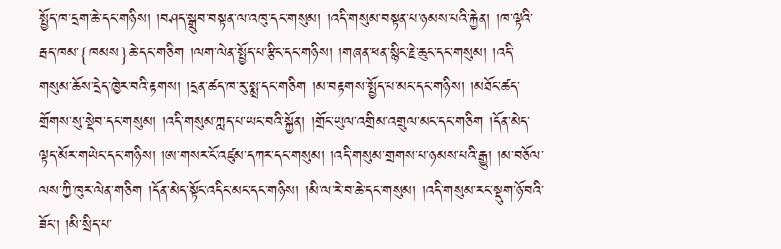སྤྱོད་ཁ་དྲག་ཆེ་དང་གཉིས། །བཤད་སྒྲུབ་བསྟན་ལ་འཁུ་དང་གསུམ། །འདི་གསུམ་བསྟན་པ་ཉམས་པའི་རྐྱེན། །ཁ་ལྟའི་རྦད་ཁམ་{ཁམས}ཆེ་དང་གཅིག །ལག་ལེན་སྤྱོད་པ་རྩིང་དང་གཉིས། །གཞན་ཕན་སྙིང་རྗེ་ཆུང་དང་གསུམ། །འདི་གསུམ་ཆོས་དྲེད་ཁྱེར་བའི་རྟགས། །དྲན་ཚད་ཁ་རུ་སྨྲ་དང་གཅིག །མ་བརྟགས་སྤྱོད་པ་མང་དང་གཉིས། །མཐོང་ཚད་གྲོགས་སུ་སྡེབ་དང་གསུམ། །འདི་གསུམ་ཀླད་པ་ཡང་བའི་སྐྱོན། །གྲོང་ཡུལ་འགྲིམ་འགྲུལ་མང་དང་གཅིག །དོན་མེད་ལྟད་མོར་གཡེང་དང་གཉིས། །ཨ་གསར་ངོ་འཛུམ་དཀར་དང་གསུམ། །འདི་གསུམ་གྲགས་པ་ཉམས་པའི་རྒྱུ། །མ་བཅོལ་ལས་ཀྱི་ཁུར་ལེན་གཅིག །དོན་མེད་སྟོང་འདིང་མང་དང་གཉིས། །མི་ལ་རེ་བ་ཆེ་དང་གསུམ། །འདི་གསུམ་རང་སྡུག་ཉོ་བའི་ཟོང་། །མི་སྲིད་པ་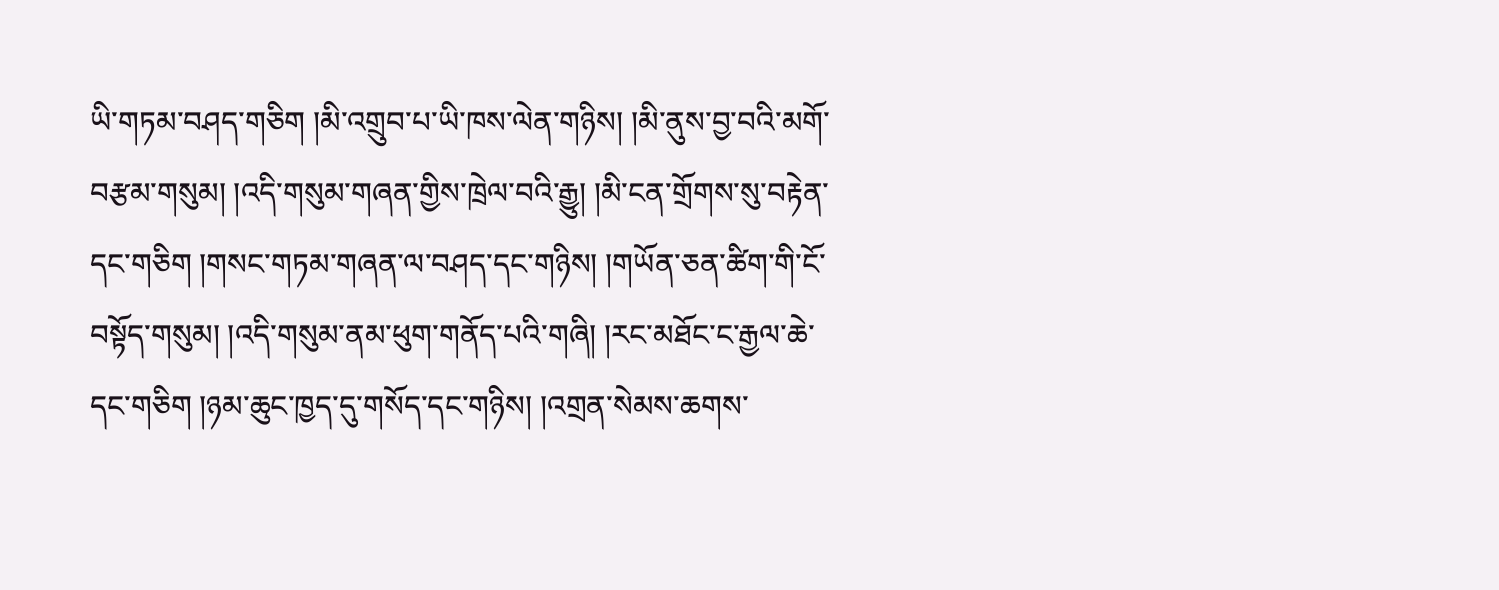ཡི་གཏམ་བཤད་གཅིག །མི་འགྲུབ་པ་ཡི་ཁས་ལེན་གཉིས། །མི་ནུས་བྱ་བའི་མགོ་བརྩམ་གསུམ། །འདི་གསུམ་གཞན་གྱིས་ཁྲེལ་བའི་རྒྱུ། །མི་ངན་གྲོགས་སུ་བརྟེན་དང་གཅིག །གསང་གཏམ་གཞན་ལ་བཤད་དང་གཉིས། །གཡོན་ཅན་ཚིག་གི་ངོ་བསྟོད་གསུམ། །འདི་གསུམ་ནམ་ཕུག་གནོད་པའི་གཞི། །རང་མཐོང་ང་རྒྱལ་ཆེ་དང་གཅིག །ཉམ་ཆུང་ཁྱད་དུ་གསོད་དང་གཉིས། །འགྲན་སེམས་ཆགས་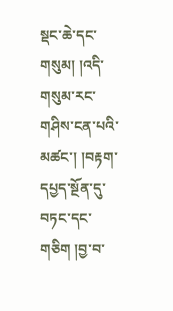སྡང་ཆེ་དང་གསུམ། །འདི་གསུམ་རང་གཤིས་ངན་པའི་མཚང་། །བརྟག་དཔྱད་སྔོན་དུ་བཏང་དང་གཅིག །བྱ་བ་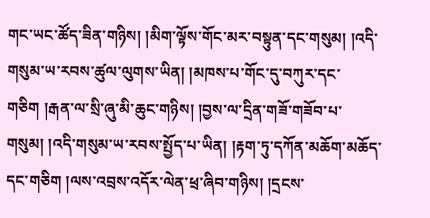གང་ཡང་ཚོད་ཟིན་གཉིས། །མིག་ལྟོས་གོང་མར་བསྟུན་དང་གསུམ། །འདི་གསུམ་ཡ་རབས་ཚུལ་ལུགས་ཡིན། །མཁས་པ་གོང་དུ་བཀུར་དང་གཅིག །རྒན་ལ་སྲི་ཞུ་མི་ཆུང་གཉིས། །བྱས་ལ་དྲིན་གཟོ་གཟོབ་པ་གསུམ། །འདི་གསུམ་ཡ་རབས་སྤྱོད་པ་ཡིན། །རྟག་ཏུ་དཀོན་མཆོག་མཆོད་དང་གཅིག །ལས་འབྲས་འདོར་ལེན་ཕྲ་ཞིབ་གཉིས། །དྲངས་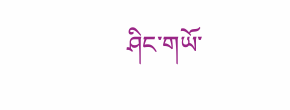ཤིང་གཡོ་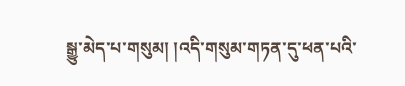སྒྱུ་མེད་པ་གསུམ། །འདི་གསུམ་གཏན་དུ་ཕན་པའི་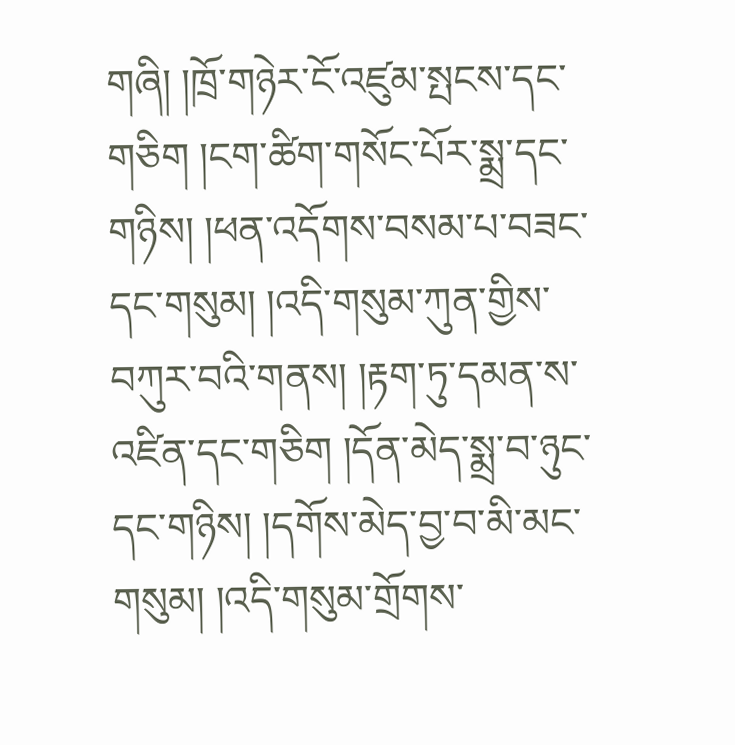གཞི། །ཁྲོ་གཉེར་ངོ་འཛུམ་སྤངས་དང་གཅིག །ངག་ཚིག་གསོང་པོར་སྨྲ་དང་གཉིས། །ཕན་འདོགས་བསམ་པ་བཟང་དང་གསུམ། །འདི་གསུམ་ཀུན་གྱིས་བཀུར་བའི་གནས། །རྟག་ཏུ་དམན་ས་འཛིན་དང་གཅིག །དོན་མེད་སྨྲ་བ་ཉུང་དང་གཉིས། །དགོས་མེད་བྱ་བ་མི་མང་གསུམ། །འདི་གསུམ་གྲོགས་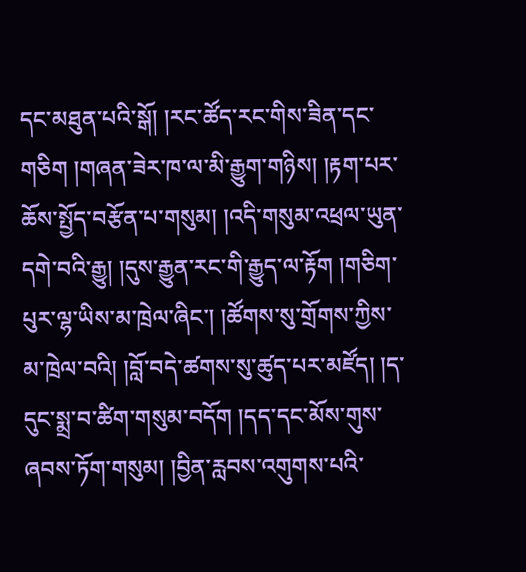དང་མཐུན་པའི་སྒོ། །རང་ཚོད་རང་གིས་ཟིན་དང་གཅིག །གཞན་ཟེར་ཁ་ལ་མི་རྒྱུག་གཉིས། །རྟག་པར་ཆོས་སྤྱོད་བརྩོན་པ་གསུམ། །འདི་གསུམ་འཕྲལ་ཡུན་དགེ་བའི་རྒྱུ། །དུས་རྒྱུན་རང་གི་རྒྱུད་ལ་རྟོག །གཅིག་པུར་ལྷ་ཡིས་མ་ཁྲེལ་ཞིང་། །ཚོགས་སུ་གྲོགས་ཀྱིས་མ་ཁྲེལ་བའི། །བློ་བདེ་ཚགས་སུ་ཚུད་པར་མཛོད། །ད་དུང་སྨྲ་བ་ཚིག་གསུམ་བདོག །དད་དང་མོས་གུས་ཞབས་ཏོག་གསུམ། །བྱིན་རླབས་འགུགས་པའི་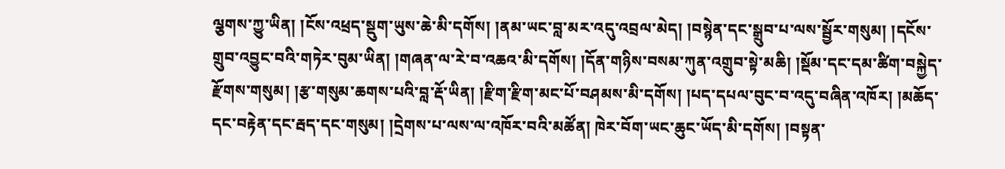ལྕགས་ཀྱུ་ཡིན། །ངོས་འཕྲད་སྡུག་ཡུས་ཆེ་མི་དགོས། །ནམ་ཡང་བླ་མར་འདུ་འབྲལ་མེད། །བསྙེན་དང་སྒྲུབ་པ་ལས་སྦྱོར་གསུམ། །དངོས་གྲུབ་འབྱུང་བའི་གཏེར་བུམ་ཡིན། །གཞན་ལ་རེ་བ་འཆའ་མི་དགོས། །དོན་གཉིས་བསམ་ཀུན་འགྲུབ་སྟེ་མཆི། །སྡོམ་དང་དམ་ཚིག་བསྐྱེད་རྫོགས་གསུམ། །རྩ་གསུམ་ཆགས་པའི་བླ་རྡོ་ཡིན། །རྫིག་རྫིག་མང་པོ་བཤམས་མི་དགོས། །པད་དཔལ་བུང་བ་འདུ་བཞིན་འཁོར། །མཆོད་དང་བརྟེན་དང་རྦད་དང་གསུམ། །དྲེགས་པ་ལས་ལ་འཁོར་བའི་མཚོན། ཁེར་བོག་ཡང་ཆུང་ཡོད་མི་དགོས། །བསྟན་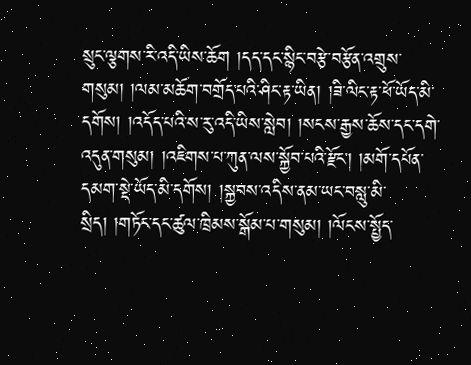སྲུང་ལྕགས་རི་འདི་ཡིས་ཆོག །དད་དང་སྙིང་བརྩེ་བརྩོན་འགྲུས་གསུམ། །ལམ་མཆོག་བགྲོད་པའི་ཤིང་རྟ་ཡིན། །ཟི་ལིང་རྟ་ཕོ་ཡོད་མི་དགོས། །འདོད་པའི་ས་རུ་འདི་ཡིས་སླེབ། །སངས་རྒྱས་ཆོས་དང་དགེ་འདུན་གསུམ། །འཇིགས་པ་ཀུན་ལས་སྐྱོབ་པའི་རྫོང་། །མགོ་དཔོན་དམག་སྡེ་ཡོད་མི་དགོས། །སྐྱབས་འདིས་ནམ་ཡང་བསླུ་མི་སྲིད། །གཏོང་དང་ཚུལ་ཁྲིམས་སྒོམ་པ་གསུམ། །ལོངས་སྤྱོད་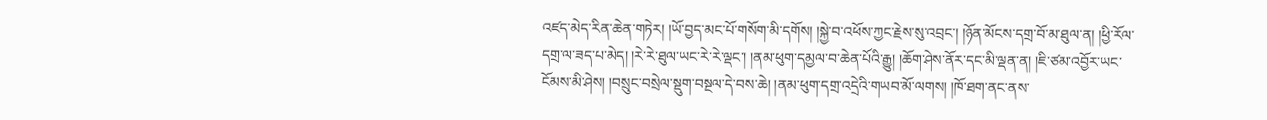འཛད་མེད་རིན་ཆེན་གཏེར། །ཡོ་བྱད་མང་པོ་གསོག་མི་དགོས། །སྐྱེ་བ་འཕོས་ཀྱང་རྗེས་སུ་འབྲང་། །ཉོན་མོངས་དགྲ་བོ་མ་ཐུལ་ན། །ཕྱི་རོལ་དགྲ་ལ་ཟད་པ་མེད། །རེ་རེ་ཐུལ་ཡང་རེ་རེ་ལྡང་། །ནམ་ཕུག་དམྱལ་བ་ཆེན་པོའི་རྒྱུ། །ཆོག་ཤེས་ནོར་དང་མི་ལྡན་ན། །ཇི་ཙམ་འབྱོར་ཡང་ངོམས་མི་ཤེས། །བསྲུང་བསྲེལ་སྡུག་བསྔལ་དེ་བས་ཆེ། །ནམ་ཕུག་དགྲ་འདྲེའི་གཡབ་མོ་ལགས། །ཁོ་ཐག་ནང་ནས་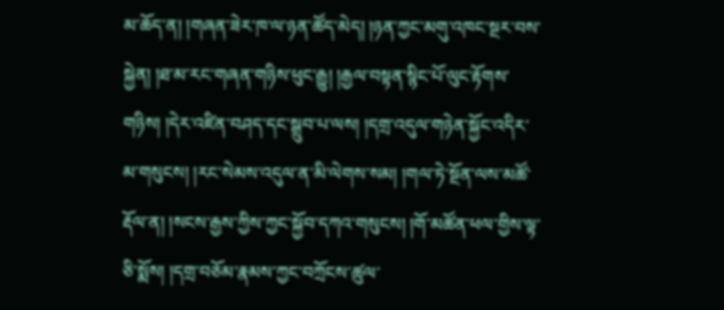མ་ཆོད་ན། །གཞན་ཟེར་ཁ་ལ་ཉན་ཚོད་མེད། །ཉན་ཀྱང་མགུ་འཁང་སྔར་བས་སྐྱེན། །ཐ་མ་རང་གཞན་གཉིས་ཕུང་རྒྱུ། །རྒྱལ་བསྟན་སྙིང་པོ་ལུང་རྟོགས་གཉིས། །དེར་འཛིན་བཤད་དང་སྒྲུབ་པ་ལས། །དགྲ་འདུལ་གཉེན་སྐྱོང་འདིར་མ་གསུངས། །རང་སེམས་འདུལ་ན་མི་ལེགས་སམ། །གལ་ཏེ་སྔོན་ལས་མཚོ་རྡོལ་ན། །སངས་རྒྱས་ཀྱིས་ཀྱང་སྐྱོབ་དཀའ་གསུངས། །གོ་མཚོན་ཕལ་གྱིས་ལྟ་ཅི་སྨོས། །དགྲ་བཅོམ་རྣམས་ཀྱང་བཀྲོངས་ཚུལ་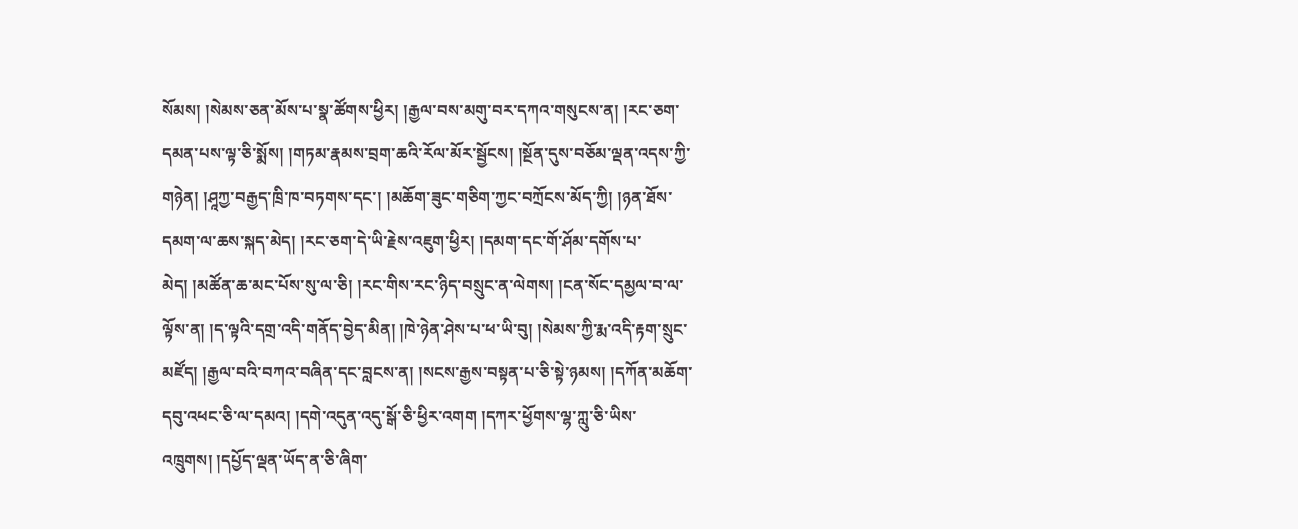སོམས། །སེམས་ཅན་མོས་པ་སྣ་ཚོགས་ཕྱིར། །རྒྱལ་བས་མགུ་བར་དཀའ་གསུངས་ན། །རང་ཅག་དམན་པས་ལྟ་ཅི་སྨོས། །གཏམ་རྣམས་བྲག་ཆའི་རོལ་མོར་སྦྱོངས། །སྔོན་དུས་བཅོམ་ལྡན་འདས་ཀྱི་གཉེན། །ཤཱཀྱ་བརྒྱད་ཁྲི་ཁ་བཏགས་དང་། །མཆོག་ཟུང་གཅིག་ཀྱང་བཀྲོངས་མོད་ཀྱི། །ཉན་ཐོས་དམག་ལ་ཆས་སྐད་མེད། །རང་ཅག་དེ་ཡི་རྗེས་འཇུག་ཕྱིར། །དམག་དང་གོ་ཤོམ་དགོས་པ་མེད། །མཚོན་ཆ་མང་པོས་སུ་ལ་ཅི། །རང་གིས་རང་ཉིད་བསྲུང་ན་ལེགས། །ངན་སོང་དམྱལ་བ་ལ་ལྟོས་ན། །ད་ལྟའི་དགྲ་འདི་གནོད་བྱེད་མིན། །ཁེ་ཉེན་ཤེས་པ་ཕ་ཡི་བུ། །སེམས་ཀྱི་རྨ་འདི་རྟག་སྲུང་མཛོད། །རྒྱལ་བའི་བཀའ་བཞིན་དང་བླངས་ན། །སངས་རྒྱས་བསྟན་པ་ཅི་སྟེ་ཉམས། །དཀོན་མཆོག་དབུ་འཕང་ཅི་ལ་དམའ། །དགེ་འདུན་འདུ་སྒོ་ཅི་ཕྱིར་འགག །དཀར་ཕྱོགས་ལྷ་ཀླུ་ཅི་ཡིས་འཁྲུགས། །དཔྱོད་ལྡན་ཡོད་ན་ཅི་ཞིག་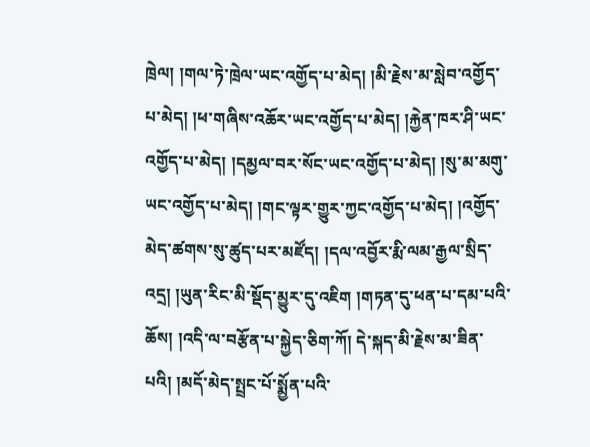ཁྲེལ། །གལ་ཏེ་ཁྲེལ་ཡང་འགྱོད་པ་མེད། །མི་རྗེས་མ་སླེབ་འགྱོད་པ་མེད། །ཕ་གཞིས་འཆོར་ཡང་འགྱོད་པ་མེད། །རྐྱེན་ཁར་ཤི་ཡང་འགྱོད་པ་མེད། །དམྱལ་བར་སོང་ཡང་འགྱོད་པ་མེད། །སུ་མ་མགུ་ཡང་འགྱོད་པ་མེད། །གང་ལྟར་གྱུར་ཀྱང་འགྱོད་པ་མེད། །འགྱོད་མེད་ཚགས་སུ་ཚུད་པར་མཛོད། །དལ་འབྱོར་རྨི་ལམ་རྒྱལ་སྲིད་འདྲ། །ཡུན་རིང་མི་སྡོད་མྱུར་དུ་འཇིག །གཏན་དུ་ཕན་པ་དམ་པའི་ཆོས། །འདི་ལ་བརྩོན་པ་སྐྱེད་ཅིག་ཀོ། དེ་སྐད་མི་རྗེས་མ་ཟིན་པའི། །མདོ་མེད་སྤྲང་པོ་སྨྱོན་པའི་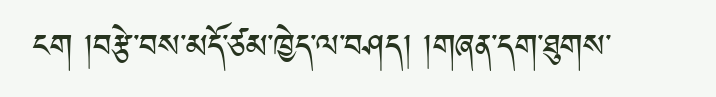ངག །བརྩེ་བས་མདོ་ཙམ་ཁྱེད་ལ་བཤད། །གཞན་དག་ཐུགས་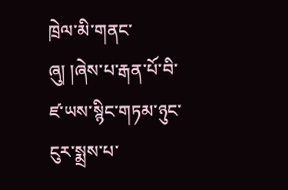ཁྲེལ་མི་གནང་ཞུ། །ཞེས་པ་རྒན་པོ་བི་ཛ་ཡས་སྙིང་གཏམ་ཉུང་ངུར་སྨྲས་པ་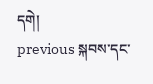དགེ།
previous སྐབས་དང་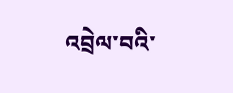འབྲེལ་བའི་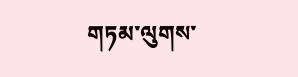གཏམ་ལུགས་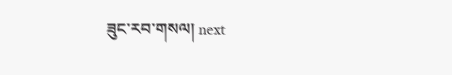ཟུང་རབ་གསལ། next